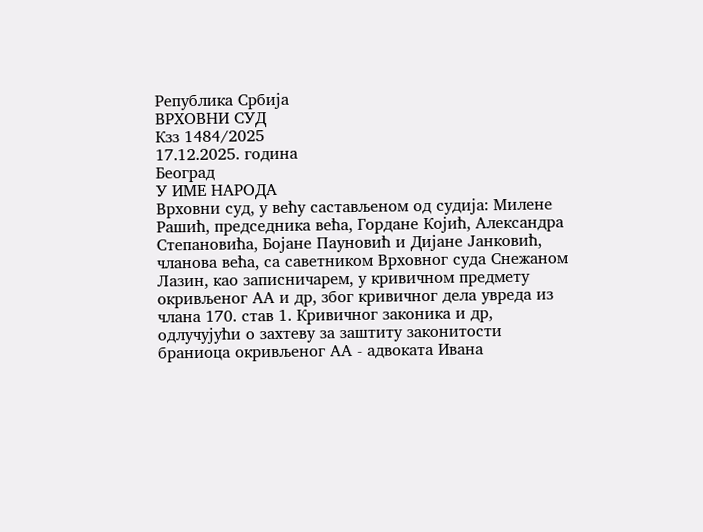Република Србија
ВРХОВНИ СУД
Кзз 1484/2025
17.12.2025. година
Београд
У ИМЕ НАРОДА
Врховни суд, у већу састављеном од судија: Милене Рашић, председника већа, Гордане Којић, Александра Степановића, Бојане Пауновић и Дијане Јанковић, чланова већа, са саветником Врховног суда Снежаном Лазин, као записничарем, у кривичном предмету окривљеног АА и др, због кривичног дела увреда из члана 170. став 1. Кривичног законика и др, одлучујући о захтеву за заштиту законитости браниоца окривљеног АА - адвоката Ивана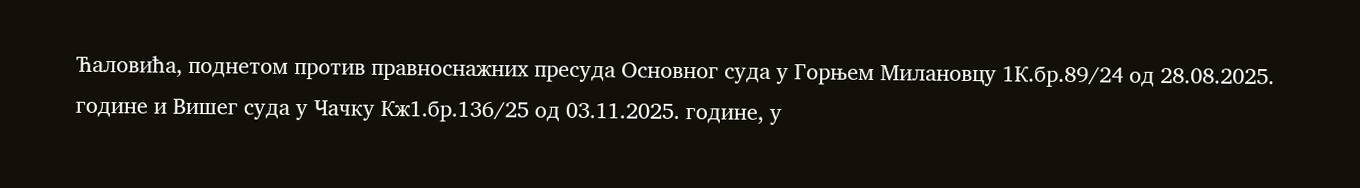Ћаловића, поднетом против правноснажних пресуда Основног суда у Горњем Милановцу 1К.бр.89/24 од 28.08.2025. године и Вишег суда у Чачку Кж1.бр.136/25 од 03.11.2025. године, у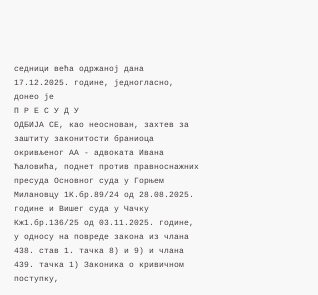седници већа одржаној дана 17.12.2025. године, једногласно, донео је
П Р Е С У Д У
ОДБИЈА СЕ, као неоснован, захтев за заштиту законитости браниоца окривљеног АА - адвоката Ивана Ћаловића, поднет против правноснажних пресуда Основног суда у Горњем Милановцу 1К.бр.89/24 од 28.08.2025. године и Вишег суда у Чачку Кж1.бр.136/25 од 03.11.2025. године, у односу на повреде закона из члана 438. став 1. тачка 8) и 9) и члана 439. тачка 1) Законика о кривичном поступку,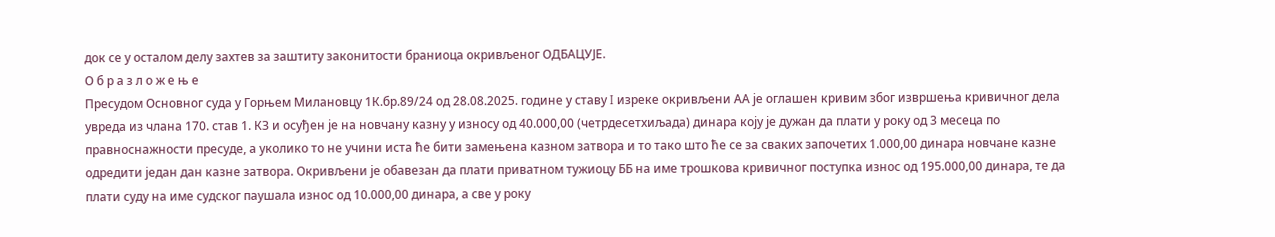док се у осталом делу захтев за заштиту законитости браниоца окривљеног ОДБАЦУЈЕ.
О б р а з л о ж е њ е
Пресудом Основног суда у Горњем Милановцу 1К.бр.89/24 од 28.08.2025. године у ставу I изреке окривљени АА је оглашен кривим због извршења кривичног дела увреда из члана 170. став 1. КЗ и осуђен је на новчану казну у износу од 40.000,00 (четрдесетхиљада) динара коју је дужан да плати у року од 3 месеца по правноснажности пресуде, а уколико то не учини иста ће бити замењена казном затвора и то тако што ће се за сваких започетих 1.000,00 динара новчане казне одредити један дан казне затвора. Окривљени је обавезан да плати приватном тужиоцу ББ на име трошкова кривичног поступка износ од 195.000,00 динара, те да плати суду на име судског паушала износ од 10.000,00 динара, а све у року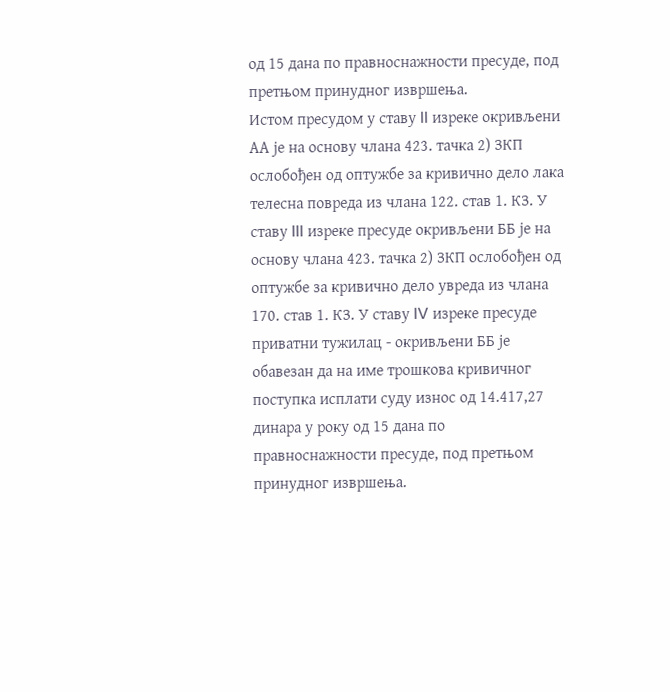од 15 дана по правноснажности пресуде, под претњом принудног извршења.
Истом пресудом у ставу II изреке окривљени АА је на основу члана 423. тачка 2) ЗКП ослобођен од оптужбе за кривично дело лака телесна повреда из члана 122. став 1. КЗ. У ставу III изреке пресуде окривљени ББ је на основу члана 423. тачка 2) ЗКП ослобођен од оптужбе за кривично дело увреда из члана 170. став 1. КЗ. У ставу IV изреке пресуде приватни тужилац - окривљени ББ је обавезан да на име трошкова кривичног поступка исплати суду износ од 14.417,27 динара у року од 15 дана по правноснажности пресуде, под претњом принудног извршења.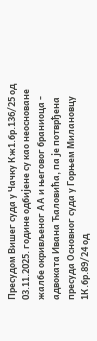Пресудом Вишег суда у Чачку Кж1.бр.136/25 од 03.11.2025. године одбијене су као неосноване жалбе окривљеног АА и његовог браниоца - адвоката Ивана Ћаловића, па је потврђена пресуда Основног суда у Горњем Милановцу 1К.бр.89/24 од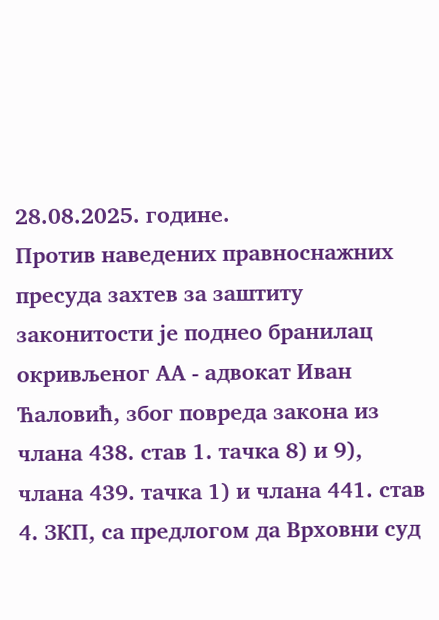28.08.2025. године.
Против наведених правноснажних пресуда захтев за заштиту законитости је поднео бранилац окривљеног АА - адвокат Иван Ћаловић, због повреда закона из члана 438. став 1. тачка 8) и 9), члана 439. тачка 1) и члана 441. став 4. ЗКП, са предлогом да Врховни суд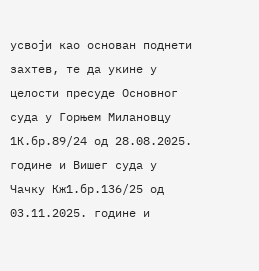усвоји као основан поднети захтев, те да укине у целости пресуде Основног суда у Горњем Милановцу 1К.бр.89/24 од 28.08.2025. године и Вишег суда у Чачку Кж1.бр.136/25 од 03.11.2025. године и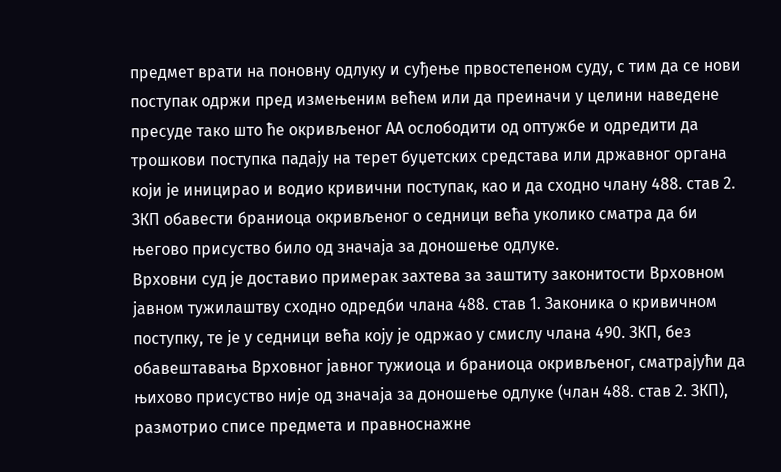предмет врати на поновну одлуку и суђење првостепеном суду, с тим да се нови поступак одржи пред измењеним већем или да преиначи у целини наведене пресуде тако што ће окривљеног АА ослободити од оптужбе и одредити да трошкови поступка падају на терет буџетских средстава или државног органа који је иницирао и водио кривични поступак, као и да сходно члану 488. став 2. ЗКП обавести браниоца окривљеног о седници већа уколико сматра да би његово присуство било од значаја за доношење одлуке.
Врховни суд је доставио примерак захтева за заштиту законитости Врховном јавном тужилаштву сходно одредби члана 488. став 1. Законика о кривичном поступку, те је у седници већа коју је одржао у смислу члана 490. ЗКП, без обавештавања Врховног јавног тужиоца и браниоца окривљеног, сматрајући да њихово присуство није од значаја за доношење одлуке (члан 488. став 2. ЗКП), размотрио списе предмета и правноснажне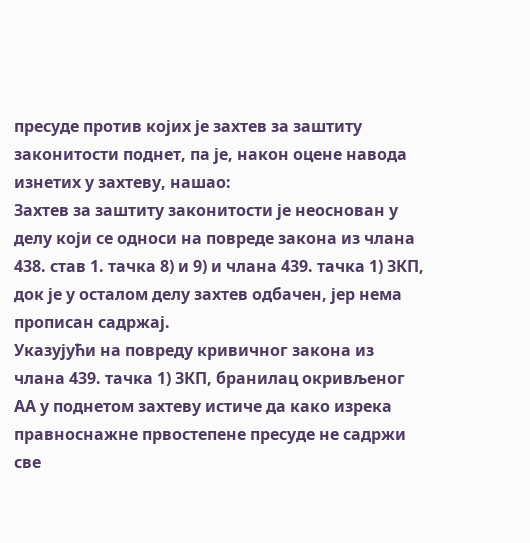пресуде против којих је захтев за заштиту законитости поднет, па је, након оцене навода изнетих у захтеву, нашао:
Захтев за заштиту законитости је неоснован у делу који се односи на повреде закона из члана 438. став 1. тачка 8) и 9) и члана 439. тачка 1) ЗКП, док је у осталом делу захтев одбачен, јер нема прописан садржај.
Указујући на повреду кривичног закона из члана 439. тачка 1) ЗКП, бранилац окривљеног АА у поднетом захтеву истиче да како изрека правноснажне првостепене пресуде не садржи све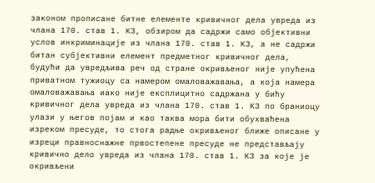законом прописане битне елементе кривичног дела увреда из члана 170. став 1. КЗ, обзиром да садржи само објективни услов инкриминације из члана 170. став 1. КЗ, а не садржи битан субјективни елемент предметног кривичног дела, будући да увредљива реч од стране окривљеног није упућена приватном тужиоцу са намером омаловажавања, а која намера омаловажавања иако није експлицитно садржана у бићу кривичног дела увреда из члана 170. став 1. КЗ по браниоцу улази у његов појам и као таква мора бити обухваћена изреком пресуде, то стога радње окривљеног ближе описане у изреци правноснажне првостепене пресуде не представљају кривично дело увреда из члана 170. став 1. КЗ за које је окривљени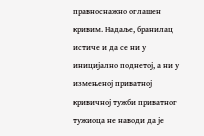правноснажно оглашен кривим. Надаље, бранилац истиче и да се ни у иницијално поднетој, а ни у измењеној приватној кривичној тужби приватног тужиоца не наводи да је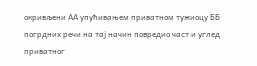окривљени АА упућивањем приватном тужиоцу ББ погрдних речи на тај начин повредио част и углед приватног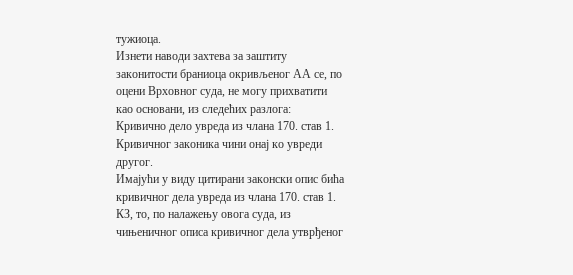тужиоца.
Изнети наводи захтева за заштиту законитости браниоца окривљеног АА се, по оцени Врховног суда, не могу прихватити као основани, из следећих разлога:
Кривично дело увреда из члана 170. став 1. Кривичног законика чини онај ко увреди другог.
Имајући у виду цитирани законски опис бића кривичног дела увреда из члана 170. став 1. КЗ, то, по налажењу овога суда, из чињеничног описа кривичног дела утврђеног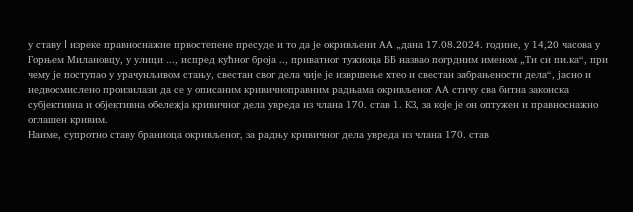у ставу I изреке правноснажне првостепене пресуде и то да је окривљени АА „дана 17.08.2024. године, у 14,20 часова у Горњем Милановцу, у улици ..., испред кућног броја .., приватног тужиоца ББ назвао погрдним именом „Ти си пи.ка“, при чему је поступао у урачунљивом стању, свестан свог дела чије је извршење хтео и свестан забрањености дела“, јасно и недвосмислено произилази да се у описаним кривичноправним радњама окривљеног АА стичу сва битна законска субјективна и објективна обележја кривичног дела увреда из члана 170. став 1. КЗ, за које је он оптужен и правноснажно оглашен кривим.
Наиме, супротно ставу браниоца окривљеног, за радњу кривичног дела увреда из члана 170. став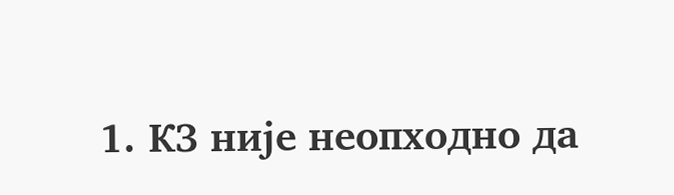1. КЗ није неопходно да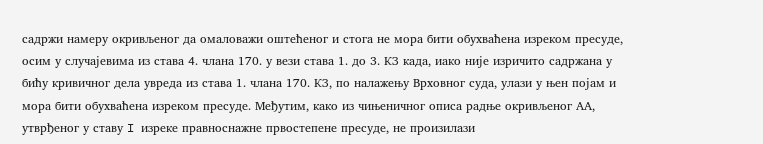садржи намеру окривљеног да омаловажи оштећеног и стога не мора бити обухваћена изреком пресуде, осим у случајевима из става 4. члана 170. у вези става 1. до 3. КЗ када, иако није изричито садржана у бићу кривичног дела увреда из става 1. члана 170. КЗ, по налажењу Врховног суда, улази у њен појам и мора бити обухваћена изреком пресуде. Међутим, како из чињеничног описа радње окривљеног АА, утврђеног у ставу I изреке правноснажне првостепене пресуде, не произилази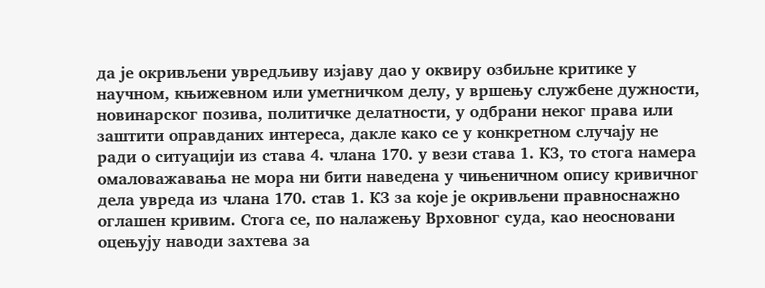да је окривљени увредљиву изјаву дао у оквиру озбиљне критике у научном, књижевном или уметничком делу, у вршењу службене дужности, новинарског позива, политичке делатности, у одбрани неког права или заштити оправданих интереса, дакле како се у конкретном случају не ради о ситуацији из става 4. члана 170. у вези става 1. КЗ, то стога намера омаловажавања не мора ни бити наведена у чињеничном опису кривичног дела увреда из члана 170. став 1. КЗ за које је окривљени правноснажно оглашен кривим. Стога се, по налажењу Врховног суда, као неосновани оцењују наводи захтева за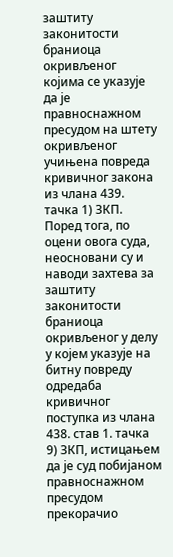заштиту законитости браниоца окривљеног којима се указује да је правноснажном пресудом на штету окривљеног учињена повреда кривичног закона из члана 439. тачка 1) ЗКП.
Поред тога, по оцени овога суда, неосновани су и наводи захтева за заштиту законитости браниоца окривљеног у делу у којем указује на битну повреду одредаба кривичног поступка из члана 438. став 1. тачка 9) ЗКП, истицањем да је суд побијаном правноснажном пресудом прекорачио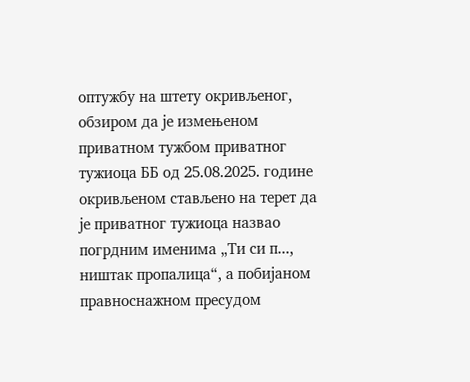оптужбу на штету окривљеног, обзиром да је измењеном приватном тужбом приватног тужиоца ББ од 25.08.2025. године окривљеном стављено на терет да је приватног тужиоца назвао погрдним именима „Ти си п..., ништак пропалица“, а побијаном правноснажном пресудом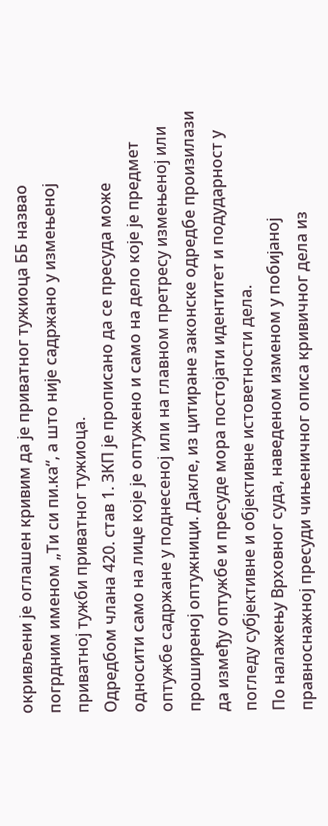окривљени је оглашен кривим да је приватног тужиоца ББ назвао погрдним именом „Ти си пи.ка“, а што није садржано у измењеној приватној тужби приватног тужиоца.
Одредбом члана 420. став 1. ЗКП је прописано да се пресуда може односити само на лице које је оптужено и само на дело које је предмет оптужбе садржане у поднесеној или на главном претресу измењеној или проширеној оптужници. Дакле, из цитиране законске одредбе произилази да између оптужбе и пресуде мора постојати идентитет и подударност у погледу субјективне и објективне истоветности дела.
По налажењу Врховног суда, наведеном изменом у побијаној правноснажној пресуди чињеничног описа кривичног дела из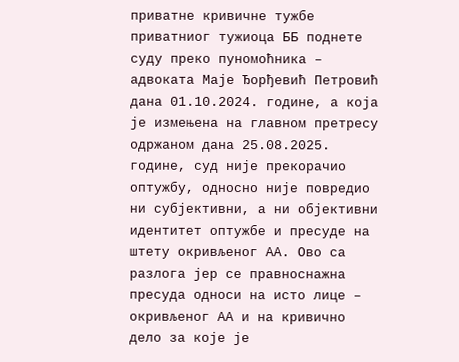приватне кривичне тужбе приватниог тужиоца ББ поднете суду преко пуномоћника – адвоката Маје Ђорђевић Петровић дана 01.10.2024. године, а која је измењена на главном претресу одржаном дана 25.08.2025. године, суд није прекорачио оптужбу, односно није повредио ни субјективни, а ни објективни идентитет оптужбе и пресуде на штету окривљеног АА. Ово са разлога јер се правноснажна пресуда односи на исто лице – окривљеног АА и на кривично дело за које је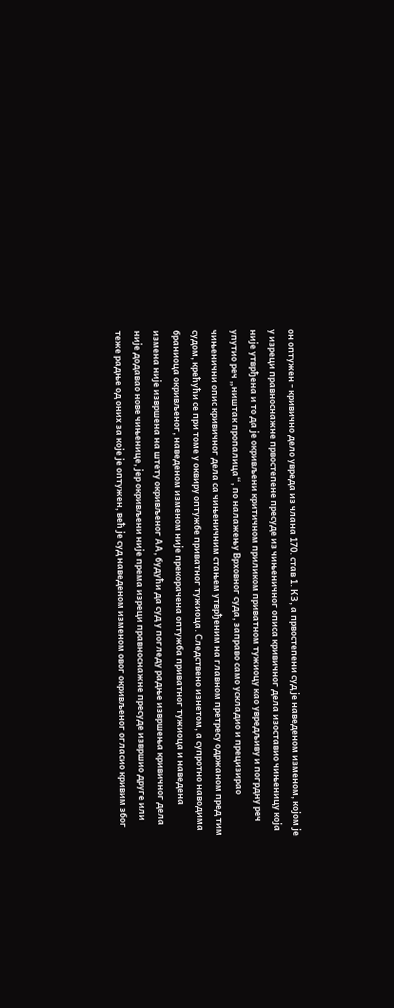он оптужен - кривично дело увреда из члана 170. став 1. КЗ, а првостепени суд је наведеном изменом, којом је у изреци правноснажне првостепене пресуде из чињеничног описа кривичног дела изоставио чињеницу која није утврђена и то да је окривљени критичном приликом приватном тужиоцу као увредљиву и погрдну реч упутио реч „ништак пропалица“, по налажењу Врховног суда, заправо само ускладио и прецизирао чињенични опис кривичног дела са чињеничним стањем утврђеним на главном претресу одржаном пред тим судом, крећући се при томе у оквиру оптужбе приватног тужиоца. Следствено изнетом, а супротно наводима браниоца окривљеног, наведеном изменом није прекорачена оптужба приватног тужиоца и наведена измена није извршена на штету окривљеног АА, будући да суд у погледу радње извршења кривичног дела није додавао нове чињенице, јер окривљени није према изреци правноснажне пресуде извршио друге или теже радње од оних за које је оптужен, већ је суд наведеном изменом овог окривљеног огласио кривим због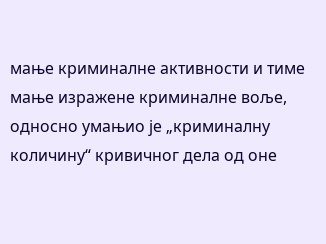мање криминалне активности и тиме мање изражене криминалне воље, односно умањио је „криминалну количину“ кривичног дела од оне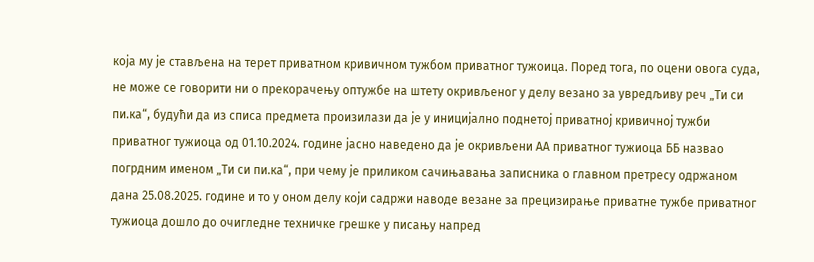која му је стављена на терет приватном кривичном тужбом приватног тужоица. Поред тога, по оцени овога суда, не може се говорити ни о прекорачењу оптужбе на штету окривљеног у делу везано за увредљиву реч „Ти си пи.ка“, будући да из списа предмета произилази да је у иницијално поднетој приватној кривичној тужби приватног тужиоца од 01.10.2024. године јасно наведено да је окривљени АА приватног тужиоца ББ назвао погрдним именом „Ти си пи.ка“, при чему је приликом сачињавања записника о главном претресу одржаном дана 25.08.2025. године и то у оном делу који садржи наводе везане за прецизирање приватне тужбе приватног тужиоца дошло до очигледне техничке грешке у писању напред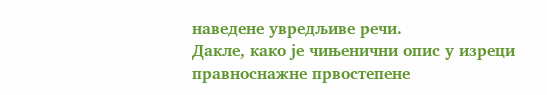наведене увредљиве речи.
Дакле, како је чињенични опис у изреци правноснажне првостепене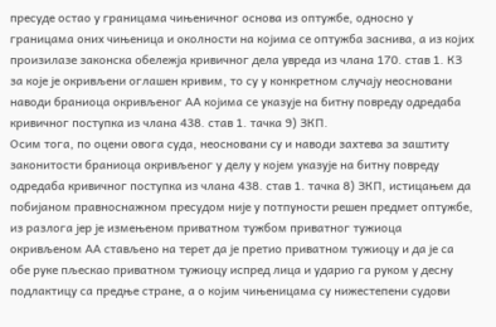пресуде остао у границама чињеничног основа из оптужбе, односно у границама оних чињеница и околности на којима се оптужба заснива, а из којих произилазе законска обележја кривичног дела увреда из члана 170. став 1. КЗ за које је окривљени оглашен кривим, то су у конкретном случају неосновани наводи браниоца окривљеног АА којима се указује на битну повреду одредаба кривичног поступка из члана 438. став 1. тачка 9) ЗКП.
Осим тога, по оцени овога суда, неосновани су и наводи захтева за заштиту законитости браниоца окривљеног у делу у којем указује на битну повреду одредаба кривичног поступка из члана 438. став 1. тачка 8) ЗКП, истицањем да побијаном правноснажном пресудом није у потпуности решен предмет оптужбе, из разлога јер је измењеном приватном тужбом приватног тужиоца окривљеном АА стављено на терет да је претио приватном тужиоцу и да је са обе руке пљескао приватном тужиоцу испред лица и ударио га руком у десну подлактицу са предње стране, а о којим чињеницама су нижестепени судови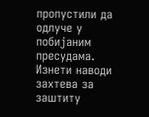пропустили да одлуче у побијаним пресудама.
Изнети наводи захтева за заштиту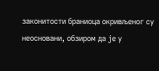законитости браниоца окривљеног су неосновани, обзиром да је у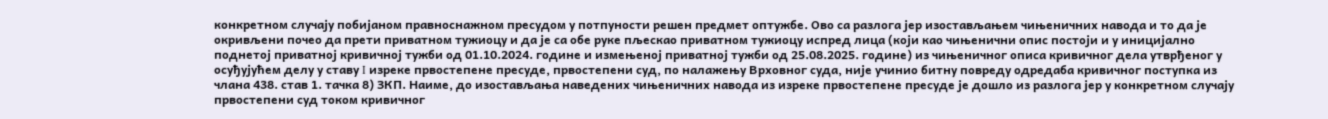конкретном случају побијаном правноснажном пресудом у потпуности решен предмет оптужбе. Ово са разлога јер изостављањем чињеничних навода и то да је окривљени почео да прети приватном тужиоцу и да је са обе руке пљескао приватном тужиоцу испред лица (који као чињенични опис постоји и у иницијално поднетој приватној кривичној тужби од 01.10.2024. године и измењеној приватној тужби од 25.08.2025. године) из чињеничног описа кривичног дела утврђеног у осуђујућем делу у ставу I изреке првостепене пресуде, првостепени суд, по налажењу Врховног суда, није учинио битну повреду одредаба кривичног поступка из члана 438. став 1. тачка 8) ЗКП. Наиме, до изостављања наведених чињеничних навода из изреке првостепене пресуде је дошло из разлога јер у конкретном случају првостепени суд током кривичног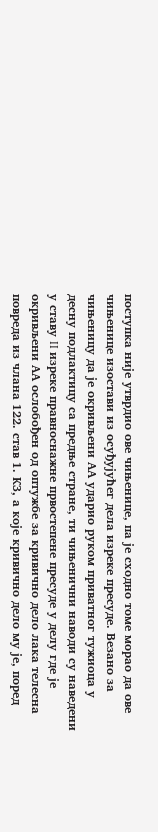поступка није утврдио ове чињенице, па је сходно томе морао да ове чињенице изостави из осуђујућег дела изреке пресуде. Везано за чињеницу да је окривљени АА ударио руком приватног тужиоца у десну подлактицу са предње стране, ти чињенични наводи су наведени у ставу II изреке правноснажне првостепене пресуде у делу где је окривљени АА ослобођен од оптужбе за кривично дело лака телесна повреда из члана 122. став 1. КЗ, а које кривично дело му је, поред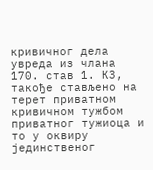кривичног дела увреда из члана 170. став 1. КЗ, такође стављено на терет приватном кривичном тужбом приватног тужиоца и то у оквиру јединственог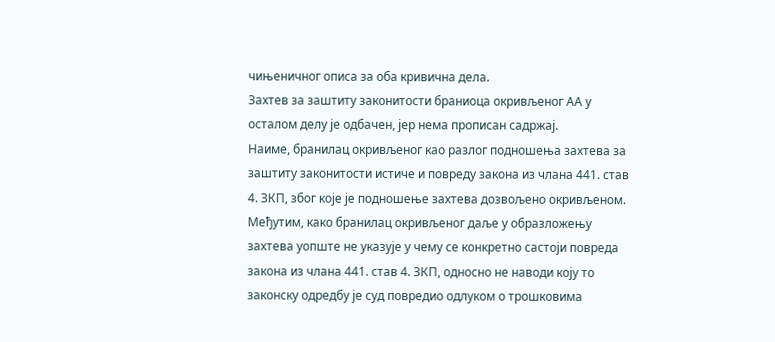чињеничног описа за оба кривична дела.
Захтев за заштиту законитости браниоца окривљеног АА у осталом делу је одбачен, јер нема прописан садржај.
Наиме, бранилац окривљеног као разлог подношења захтева за заштиту законитости истиче и повреду закона из члана 441. став 4. ЗКП, због које је подношење захтева дозвољено окривљеном. Међутим, како бранилац окривљеног даље у образложењу захтева уопште не указује у чему се конкретно састоји повреда закона из члана 441. став 4. ЗКП, односно не наводи коју то законску одредбу је суд повредио одлуком о трошковима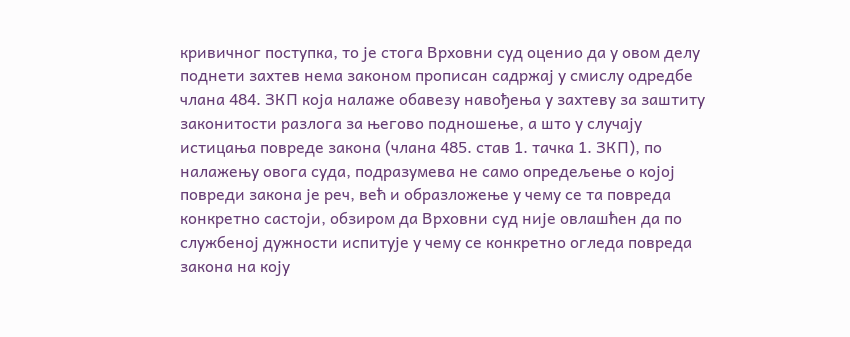кривичног поступка, то је стога Врховни суд оценио да у овом делу поднети захтев нема законом прописан садржај у смислу одредбе члана 484. ЗКП која налаже обавезу навођења у захтеву за заштиту законитости разлога за његово подношење, а што у случају истицања повреде закона (члана 485. став 1. тачка 1. ЗКП), по налажењу овога суда, подразумева не само опредељење о којој повреди закона је реч, већ и образложење у чему се та повреда конкретно састоји, обзиром да Врховни суд није овлашћен да по службеној дужности испитује у чему се конкретно огледа повреда закона на коју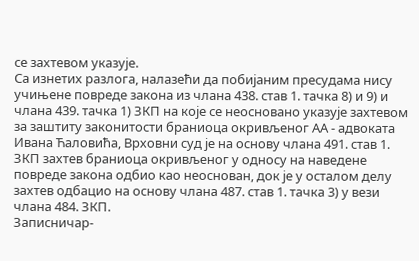се захтевом указује.
Са изнетих разлога, налазећи да побијаним пресудама нису учињене повреде закона из члана 438. став 1. тачка 8) и 9) и члана 439. тачка 1) ЗКП на које се неосновано указује захтевом за заштиту законитости браниоца окривљеног АА - адвоката Ивана Ћаловића, Врховни суд је на основу члана 491. став 1. ЗКП захтев браниоца окривљеног у односу на наведене повреде закона одбио као неоснован, док је у осталом делу захтев одбацио на основу члана 487. став 1. тачка 3) у вези члана 484. ЗКП.
Записничар-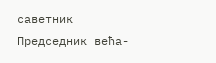саветник Председник већа-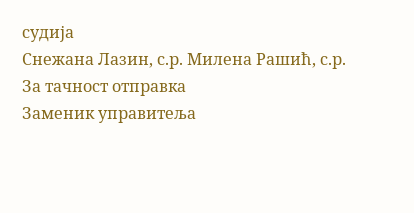судија
Снежана Лазин, с.р. Милена Рашић, с.р.
За тачност отправка
Заменик управитеља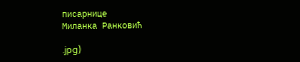писарнице
Миланка Ранковић

.jpg)